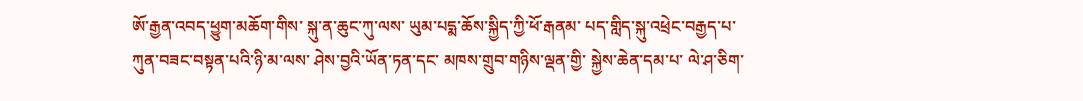ཨོ་རྒྱན་འབད་ཕྱུག་མཆོག་གིས་ སྐུ་ན་ཆུང་ཀུ་ལས་ ཡུམ་པདྨ་ཆོས་སྐྱིད་ཀྱི་ཕོ་རྒནམ་ པད་གླིད་སྐུ་འཕྲེང་བརྒྱད་པ་ ཀུན་བཟང་བསྟན་པའི་ཉི་མ་ལས་ ཤེས་བྱའི་ཡོན་ཏན་དང་ མཁས་གྲུབ་གཉིས་ལྡན་གྱི་ སྐྱེས་ཆེན་དམ་པ་ ལེ་ཤ་ཅིག་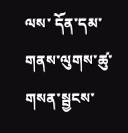ལས་ དོན་དམ་གནས་ལུགས་ཚུ་ གསན་སྦྱངས་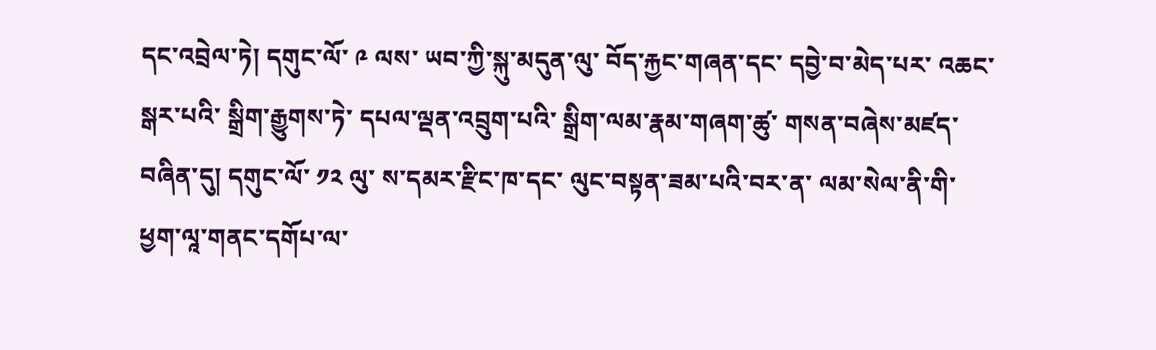དང་འབྲེལ་ཏེ། དགུང་ལོ་ ༩ ལས་ ཡབ་ཀྱི་སྐུ་མདུན་ལུ་ བོད་རྐྱང་གཞན་དང་ དབྱེ་བ་མེད་པར་ འཆང་སྒར་པའི་ སྒྲིག་རྒྱུགས་ཏེ་ དཔལ་ལྡན་འབྲུག་པའི་ སྒྲིག་ལམ་རྣམ་གཞག་ཚུ་ གསན་བཞེས་མཛད་བཞིན་དུ། དགུང་ལོ་ ༡༢ ལུ་ ས་དམར་རྫིང་ཁ་དང་ ལུང་བསྟན་ཟམ་པའི་བར་ན་ ལམ་སེལ་ནི་གི་ ཕྱག་ལཱ་གནང་དགོཔ་ལ་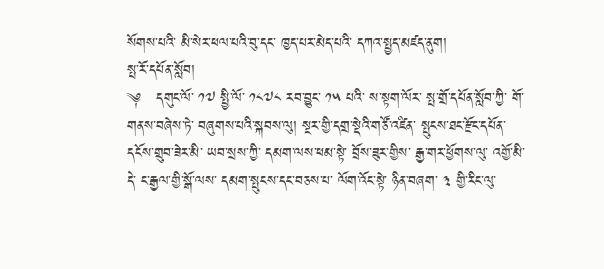སོགས་པའི་ མི་སེར་ཕལ་པའི་བུ་དང་ ཁྱད་པར་མེད་པའི་ དཀའ་སྤྱད་མཛད་ནུག།
སྤ་རོ་དཔོན་སློབ།
༆   དགུང་ལོ་ ༡༧ སྤྱི་ལོ་ ༡༨༧༨ རབ་བྱུང་ ༡༥ པའི་ ས་སྟག་ལོར་ སྤ་གྲོ་དཔོན་སློབ་ཀྱི་ གོ་གནས་བཞེས་ཏེ་ བཞུགས་པའི་སྐབས་ལུ། སྔར་གྱི་དགྲ་སྡེའི་གཙོ་འཛིན་ སྤུངས་ཐང་རྫོང་དཔོན་ དངོས་གྲུབ་ཟེར་མི་ ཡབ་སྲས་ཀྱི་ དམག་ལས་ཕམ་སྟེ་ བྲོས་ཟུར་གྱིས་ རྒྱ་གར་ཕྱོགས་ལུ་ འགྱོ་མི་དེ་ ང་རྒྱལ་གྱི་སྒོ་ལས་ དམག་སྤུངས་དང་བཅས་པ་ ལོག་འོང་སྟེ་ ཉིན་བཞག་ ༣ གྱི་རིང་ལུ་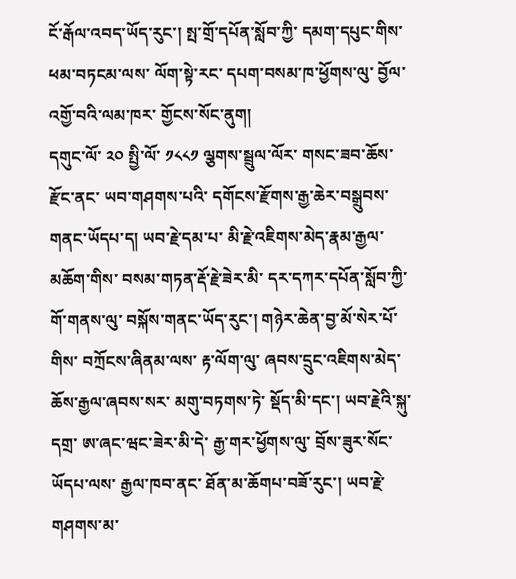ངོ་རྒོལ་འབད་ཡོད་རུང་། སྤ་གྲོ་དཔོན་སློབ་ཀྱི་ དམག་དཔུང་གིས་ ཕམ་བཏངམ་ལས་ ལོག་སྟེ་རང་ དཔག་བསམ་ཁ་ཕྱོགས་ལུ་ བྱོལ་འགྱོ་བའི་ལམ་ཁར་ གྱོངས་སོང་ནུག།
དགུང་ལོ་ ༢༠ སྤྱི་ལོ་ ༡༨༨༡ ལྕགས་སྦྲུལ་ལོར་ གསང་ཟབ་ཆོས་རྫོང་ནང་ ཡབ་གཤགས་པའི་ དགོངས་རྫོགས་རྒྱ་ཆེར་བསྒྲུབས་གནང་ཡོདཔ་ད། ཡབ་རྗེ་དམ་པ་ མི་རྗེ་འཇིགས་མེད་རྣམ་རྒྱལ་མཆོག་གིས་ བསམ་གཏན་རྡོ་རྗེ་ཟེར་མི་ དར་དཀར་དཔོན་སློབ་ཀྱི་ གོ་གནས་ལུ་ བསྐོས་གནང་ཡོད་རུང་། གཉེར་ཆེན་བྱ་མོ་སེར་པོ་གིས་ བཀྲོངས་ཞིནམ་ལས་ རྟ་ལོག་ལུ་ ཞབས་དྲུང་འཇིགས་མེད་ཆོས་རྒྱལ་ཞབས་སར་ མགུ་བཏགས་ཏེ་ སྡོད་མི་དང་། ཡབ་རྗེའི་སྐུ་དགྲ་ ཨ་ཞང་ཝང་ཟེར་མི་དེ་ རྒྱ་གར་ཕྱོགས་ལུ་ བྲོས་ཟུར་སོང་ཡོདཔ་ལས་ རྒྱལ་ཁབ་ནང་ ཐོན་མ་ཆོགཔ་བཟོ་རུང་། ཡབ་རྗེ་གཤགས་མ་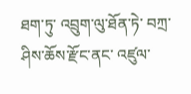ཐག་ཏུ་ འབྲུག་ལུ་ཐོན་ཏེ་ བཀྲ་ཤིས་ཆོས་རྫོང་ནང་ འཛུལ་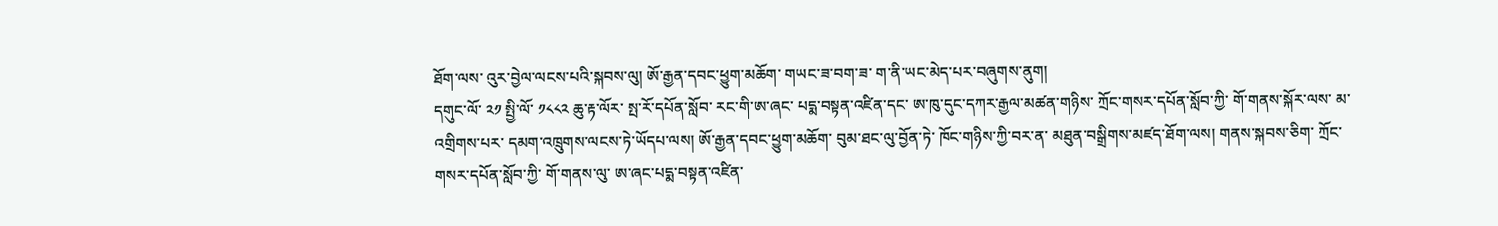ཐོག་ལས་ འུར་བྱེལ་ལངས་པའི་སྐབས་ལུ། ཨོ་རྒྱན་དབང་ཕྱུག་མཆོག་ གཡང་ཟ་བག་ཟ་ ག་ནི་ཡང་མེད་པར་བཞུགས་ནུག།
དགུང་ལོ་ ༢༡ སྤྱི་ལོ་ ༡༨༨༢ ཆུ་རྟ་ལོར་ སྤ་རོ་དཔོན་སློབ་ རང་གི་ཨ་ཞང་ པདྨ་བསྟན་འཛིན་དང་ ཨ་ཁུ་དུང་དཀར་རྒྱལ་མཚན་གཉིས་ ཀྲོང་གསར་དཔོན་སློབ་ཀྱི་ གོ་གནས་སྐོར་ལས་ མ་འགྲིགས་པར་ དམག་འཁྲུགས་ལངས་ཏེ་ཡོདཔ་ལས། ཨོ་རྒྱན་དབང་ཕྱུག་མཆོག་ བུམ་ཐང་ལུ་བྱོན་ཏེ་ ཁོང་གཉིས་ཀྱི་བར་ན་ མཐུན་བསྒྲིགས་མཛད་ཐོག་ལས། གནས་སྐབས་ཅིག་ ཀྲོང་གསར་དཔོན་སློབ་ཀྱི་ གོ་གནས་ལུ་ ཨ་ཞང་པདྨ་བསྟན་འཛིན་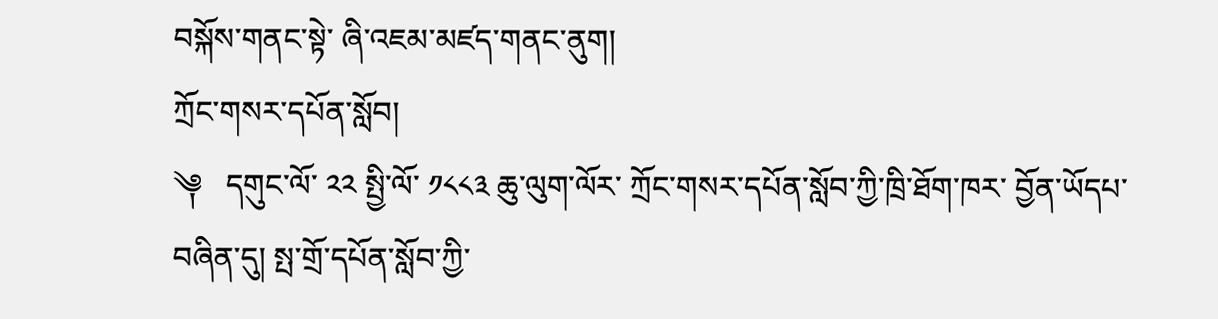བསྐོས་གནང་སྟེ་ ཞི་འཇམ་མཛད་གནང་ནུག།
ཀྲོང་གསར་དཔོན་སློབ།
༆   དགུང་ལོ་ ༢༢ སྤྱི་ལོ་ ༡༨༨༣ ཆུ་ལུག་ལོར་ ཀྲོང་གསར་དཔོན་སློབ་ཀྱི་ཁྲི་ཐོག་ཁར་ བྱོན་ཡོདཔ་བཞིན་དུ། སྤ་གྲོ་དཔོན་སློབ་ཀྱི་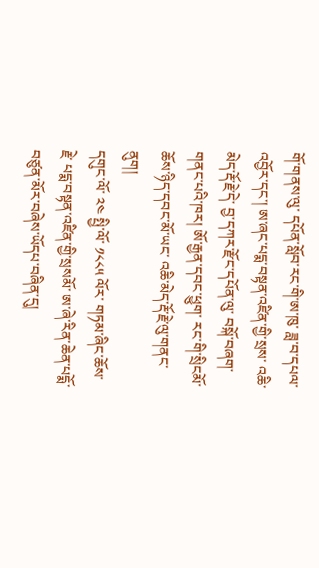གོ་གནས་ལུ་ དཔོན་སློབ་རང་གི་ཨ་ཁུ་ ཟླ་བ་དཔལ་འབྱོར་དང་། ཨ་ཞང་པདྨ་བསྟན་འཛིན་གྱི་སྲས་ འཆི་མེད་རྡོ་རྗེ་དེ་ བྱ་དཀར་རྫོང་དཔོན་ལུ་ བསྐོ་བཞག་གནང་པའི་ཁར། ཨོ་རྒྱན་དབང་ཕྱུག་ རང་གི་སྲིངམོ་ ཆོས་ཉིད་དབང་མོ་ཡང་ འཆི་མེད་རྡོ་རྗེ་ལུ་གནང་ནུག།
དགུང་ལོ་ ༢༤ སྤྱི་ལོ་ ༡༨༨༥ ལོར་ གཏམ་ཞིང་ཆོས་རྗེ་ པདྨ་བསྟན་འཛིན་གྱི་སྲསམོ་ ཨ་ཞེ་རིན་ཆེན་པདྨོ་ བཙུན་མོར་བཞེས་ཡོདཔ་བཞིན་དུ།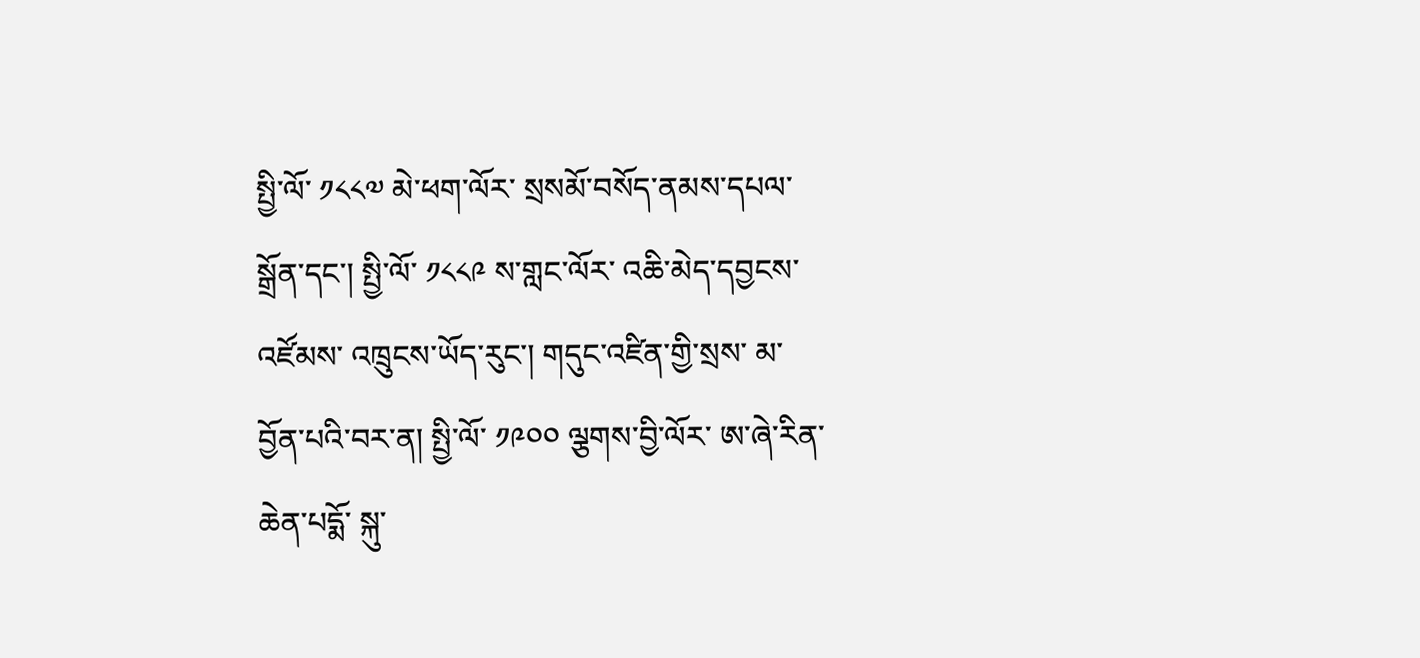སྤྱི་ལོ་ ༡༨༨༧ མེ་ཕག་ལོར་ སྲསམོ་བསོད་ནམས་དཔལ་སྒྲོན་དང་། སྤྱི་ལོ་ ༡༨༨༩ ས་གླང་ལོར་ འཆི་མེད་དབྱངས་འཛོམས་ འཁྲུངས་ཡོད་རུང་། གདུང་འཛིན་གྱི་སྲས་ མ་བྱོན་པའི་བར་ན། སྤྱི་ལོ་ ༡༩༠༠ ལྕགས་བྱི་ལོར་ ཨ་ཞེ་རིན་ཆེན་པདྨོ་ སྐུ་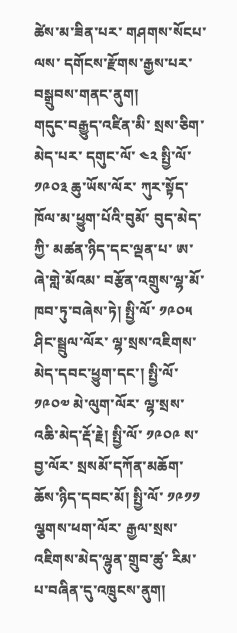ཚེས་མ་ཟིན་པར་ གཤགས་སོངཔ་ལས་ དགོངས་རྫོགས་རྒྱས་པར་བསྒྲུབས་གནང་ནུག།
གདུང་བརྒྱུད་འཛིན་མི་ སྲས་ཅིག་མེད་པར་ དགུང་ལོ་ ༤༢ སྤྱི་ལོ་ ༡༩༠༣ ཆུ་ཡོས་ལོར་ ཀུར་སྟོད་ཁོལ་མ་ཕྱུག་པོའི་བུམོ་ བུད་མེད་ཀྱི་ མཚན་ཉིད་དང་ལྡན་པ་ ཨ་ཞེ་གླེ་མོའམ་ བརྩོན་འགྲུས་ལྷ་མོ་ ཁབ་ཏུ་བཞེས་ཏེ། སྤྱི་ལོ་ ༡༩༠༥ ཤིང་སྦྲུལ་ལོར་ ལྷ་སྲས་འཇིགས་མེད་དབང་ཕྱུག་དང་། སྤྱི་ལོ་ ༡༩༠༧ མེ་ལུག་ལོར་ ལྷ་སྲས་འཆི་མེད་རྡོ་རྗེ། སྤྱི་ལོ་ ༡༩༠༩ ས་བྱ་ལོར་ སྲསམོ་དཀོན་མཆོག་ཆོས་ཉིད་དབང་མོ། སྤྱི་ལོ་ ༡༩༡༡ ལྕགས་ཕག་ལོར་ རྒྱལ་སྲས་འཇིགས་མེད་ལྷུན་གྲུབ་ཚུ་ རིམ་པ་བཞིན་དུ་འཁྲུངས་ནུག།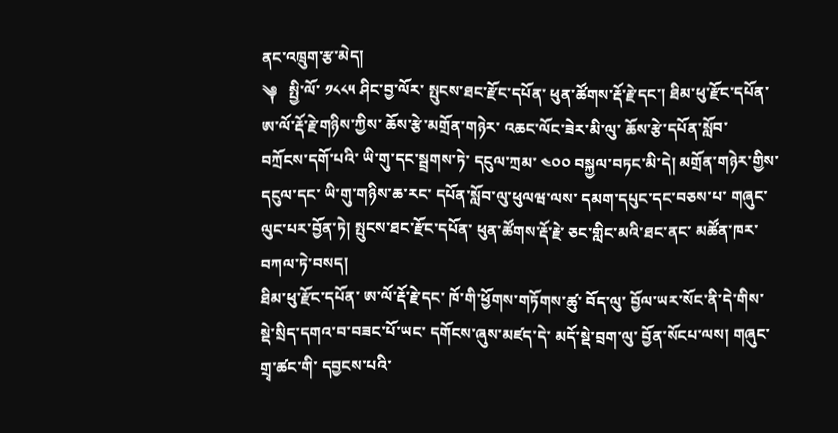ནང་འཁྲུག་རྩ་མེད།
༆   སྤྱི་ལོ་ ༡༨༨༥ ཤིང་བྱ་ལོར་ སྤུངས་ཐང་རྫོང་དཔོན་ ཕུན་ཚོགས་རྡོ་རྗེ་དང་། ཐིམ་ཕུ་རྫོང་དཔོན་ ཨ་ལོ་རྡོ་རྗེ་གཉིས་ཀྱིས་ ཆོས་རྩེ་མགྲོན་གཉེར་ འཆང་ལོང་ཟེར་མི་ལུ་ ཆོས་རྩེ་དཔོན་སློབ་ བཀྲོངས་དགོ་པའི་ ཡི་གུ་དང་སྦྲགས་ཏེ་ དངུལ་ཀྲམ་ ༤༠༠ བསྐྱལ་བཏང་མི་དེ། མགྲོན་གཉེར་གྱིས་ དངུལ་དང་ ཡི་གུ་གཉིས་ཆ་རང་ དཔོན་སློབ་ལུ་ཕུལཝ་ལས་ དམག་དཔུང་དང་བཅས་པ་ གཞུང་ལུང་པར་བྱོན་ཏེ། སྤུངས་ཐང་རྫོང་དཔོན་ ཕུན་ཚོགས་རྡོ་རྗེ་ ཅང་གླིང་མའི་ཐང་ནང་ མཚོན་ཁར་བཀལ་ཏེ་བསད།
ཐིམ་ཕུ་རྫོང་དཔོན་ ཨ་ལོ་རྡོ་རྗེ་དང་ ཁོ་གི་ཕྱོགས་གཏོགས་ཚུ་ བོད་ལུ་ བྱོལ་ཡར་སོང་ནི་དེ་གིས་ སྡེ་སྲིད་དགའ་བ་བཟང་པོ་ཡང་ དགོངས་ཞུས་མཛད་དེ་ མདོ་སྡེ་བྲག་ལུ་ བྱོན་སོངཔ་ལས། གཞུང་གྲྭ་ཚང་གི་ དབྱངས་པའི་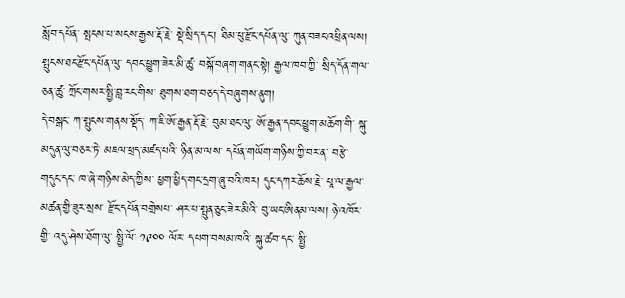སློབ་དཔོན་ སྤངས་པ་སངས་རྒྱས་རྡོ་རྗེ་ སྡེ་སྲིད་དང་། ཐིམ་ཕུ་རྫོང་དཔོན་ལུ་ ཀུན་བཟང་འཕྲིན་ལས། སྤུངས་ཐང་རྫོང་དཔོན་ལུ་ དབང་ཕྱུག་ཟེར་མི་ཚུ་ བསྐོ་བཞག་གནང་སྟེ། རྒྱལ་ཁབ་ཀྱི་ སྲིད་དོན་གལ་ཅན་ཚུ་ ཀྲོང་གསར་སྤྱི་བླ་རང་གིས་ ཐུགས་ཐག་བཅད་དེ་བཞུགས་ནུག།
དེ་བསྒང་ ཀ་སྤུངས་གནས་སྡོད་ ཀ་ཇི་ཨོ་རྒྱན་རྡོ་རྗེ་ བུམ་ཐང་ལུ་ ཨོ་རྒྱན་དབང་ཕྱུག་མཆོག་གི་ སྐུ་མདུན་ལུ་བཅར་ཏེ་ མཇལ་ཕྲད་མཛད་པའི་ ཉིན་མ་ལས་ དཔོན་གཡོག་གཉིས་ཀྱི་བར་ན་ བརྩེ་གདུང་དང་ ཁ་ཞེ་གཉིས་མེད་ཀྱིས་ ཕྱག་ཕྱིད་གང་དྲག་ཞུ་བའི་ཁར། དུང་དཀར་ཆོས་རྗེ་ པཱ་ལ་རྒྱལ་མཚན་གྱི་ཟུར་སྲས་ རྫོང་དཔོན་བགྲེསཔ་ ཤར་པ་སྤུན་ཅུང་ཟེར་མིའི་ བུ་ཡང་ཨིནམ་ལས། ཉེ་འཁོར་གྱི་ འདུ་ཤེས་ཐོག་ལུ་ སྤྱི་ལོ་ ༡༩༠༠ ལོར་ དཔག་བསམ་ཁའི་ སྐུ་ཚབ་དང་ སྤྱི་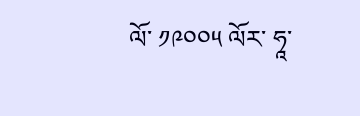ལོ་ ༡༩༠༠༥ ལོར་ ཧཱ་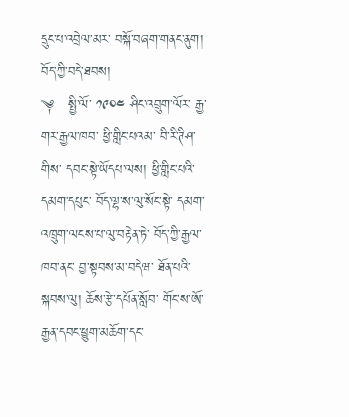དྲུང་པ་འབྲེལ་མར་ བསྐོ་བཞག་གནང་ནུག།
བོད་ཀྱི་བདེ་ཐབས།
༆   སྤྱི་ལོ་ ༡༩༠༤ ཤིང་འབྲུག་ལོར་ རྒྱ་གར་རྒྱལ་ཁབ་ ཕྱི་གླིང་པའམ་ བི་རི་ཊིཤ་གིས་ དབང་སྟེ་ཡོདཔ་ལས། ཕྱི་གླིང་པའི་དམག་དཔུང་ བོད་ལྷ་ས་ལུ་སོང་སྟེ་ དམག་འཁྲུག་ལངས་པ་ལུ་བརྟེན་ཏེ་ བོད་ཀྱི་རྒྱལ་ཁབ་ནང་ བྱ་སྟབས་མ་བདེཝ་ ཐོན་པའི་སྐབས་ལུ། ཆོས་རྩེ་དཔོན་སློབ་ གོང་ས་ཨོ་རྒྱན་དབང་ཕྱུག་མཆོག་དང་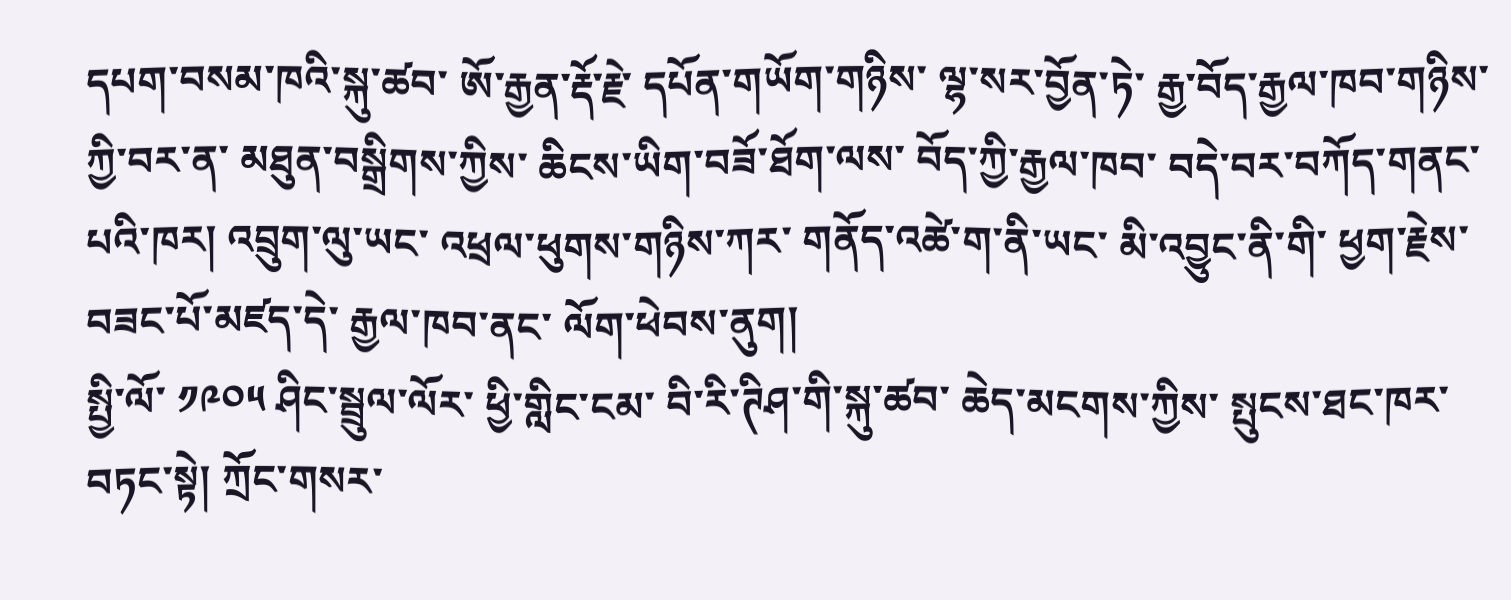དཔག་བསམ་ཁའི་སྐུ་ཚབ་ ཨོ་རྒྱན་རྡོ་རྗེ་ དཔོན་གཡོག་གཉིས་ ལྷ་སར་བྱོན་ཏེ་ རྒྱ་བོད་རྒྱལ་ཁབ་གཉིས་ཀྱི་བར་ན་ མཐུན་བསྒྲིགས་ཀྱིས་ ཆིངས་ཡིག་བཟོ་ཐོག་ལས་ བོད་ཀྱི་རྒྱལ་ཁབ་ བདེ་བར་བཀོད་གནང་པའི་ཁར། འབྲུག་ལུ་ཡང་ འཕྲལ་ཕུགས་གཉིས་ཀར་ གནོད་འཚེ་ག་ནི་ཡང་ མི་འབྱུང་ནི་གི་ ཕྱག་རྗེས་བཟང་པོ་མཛད་དེ་ རྒྱལ་ཁབ་ནང་ ལོག་ཕེབས་ནུག།
སྤྱི་ལོ་ ༡༩༠༥ ཤིང་སྦྲུལ་ལོར་ ཕྱི་གླིང་ངམ་ བི་རི་ཊིཤ་གི་སྐུ་ཚབ་ ཆེད་མངགས་ཀྱིས་ སྤུངས་ཐང་ཁར་བཏང་སྟེ། ཀྲོང་གསར་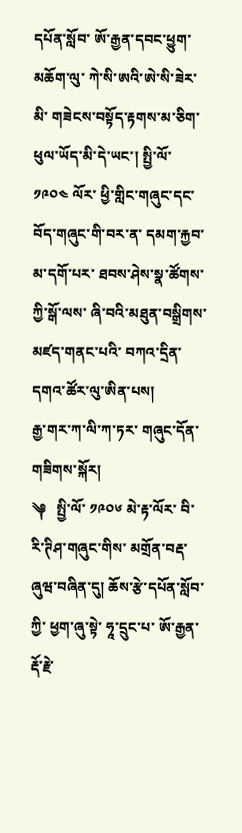དཔོན་སློབ་ ཨོ་རྒྱན་དབང་ཕྱུག་མཆོག་ལུ་ ཀེ་སི་ཨའི་ཨེ་སི་ཟེར་མི་ གཟེངས་བསྟོད་རྟགས་མ་ཅིག་ ཕུལ་ཡོད་མི་དེ་ཡང་། སྤྱི་ལོ་ ༡༩༠༤ ལོར་ ཕྱི་གླིང་གཞུང་དང་ བོད་གཞུང་གི་བར་ན་ དམག་རྐྱབ་མ་དགོ་པར་ ཐབས་ཤེས་སྣ་ཚོགས་ཀྱི་སྒོ་ལས་ ཞི་བའི་མཐུན་བསྒྲིགས་ མཛད་གནང་པའི་ བཀའ་དྲིན་དགའ་ཚོར་ལུ་ཨིན་པས།
རྒྱ་གར་ཀ་ལི་ཀ་ཏར་ གཞུང་དོན་གཟིགས་སྐོར།
༆   སྤྱི་ལོ་ ༡༩༠༦ མེ་རྟ་ལོར་ བི་རི་ཊིཤ་གཞུང་གིས་ མགྲོན་བརྡ་ཞུཝ་བཞིན་དུ། ཆོས་རྩེ་དཔོན་སློབ་ཀྱི་ ཕྱག་ཞུ་སྟེ་ ཧཱ་དྲུང་པ་ ཨོ་རྒྱན་རྡོ་རྗེ་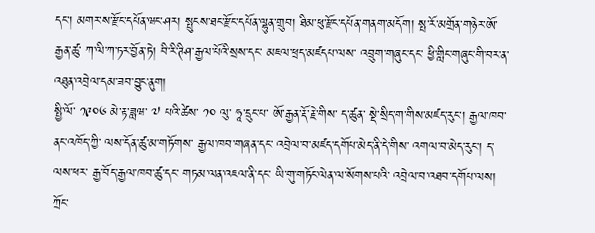དང་། མགར་ས་རྫོང་དཔོན་ཝང་ཤར། སྤུངས་ཐང་རྫོང་དཔོན་ལྷུན་གྲུབ། ཐིམ་ཕུ་རྫོང་དཔོན་གནག་མདོག། སྤ་རོ་མགྲོན་གཉེར་ཨོ་རྒྱན་ཚུ་ ཀ་ལི་ཀ་ཏར་བྱོན་ཏེ། བི་རི་ཊིཤ་རྒྱལ་པོའི་སྲས་དང་ མཇལ་ཕྲད་མཛདཔ་ལས་ འབྲུག་གཞུང་དང་ ཕྱི་གླིང་གཞུང་གི་བར་ན་ འཐུན་འབྲེལ་དམ་ཟབ་བྱུང་ནུག།
སྤྱི་ལོ་ ༡༩༠༦ མེ་རྟ་ཟླཝ་ ༧ པའི་ཚེས་ ༡༠ ལུ་ ཧཱ་དྲུང་པ་ ཨོ་རྒྱན་རྡོ་རྗེ་གིས་ ད་ཚུན་ སྡེ་སྲིད་ག་གིས་མཛད་རུང་། རྒྱལ་ཁབ་ནང་འཁོད་ཀྱི་ ལས་དོན་ཚུ་མ་གཏོགས་ རྒྱལ་ཁབ་གཞན་དང་ འབྲེལ་བ་མཛད་དགོཔ་མེད་ནི་དེ་གིས་ འགལ་བ་མེད་རུང་། ད་ལས་ཕར་ རྒྱ་བོད་རྒྱལ་ཁབ་ཚུ་དང་ གཏམ་ལན་འཇལ་ནི་དང་ ཡི་གུ་གཏོང་ལེན་ལ་སོགས་པའི་ འབྲེལ་བ་འཐབ་དགོཔ་ལས། ཀྲོང་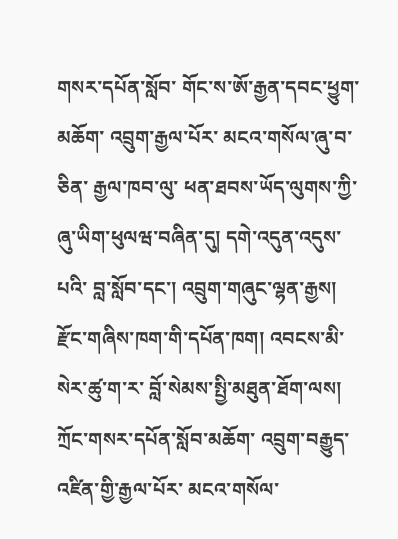གསར་དཔོན་སློབ་ གོང་ས་ཨོ་རྒྱན་དབང་ཕྱུག་མཆོག་ འབྲུག་རྒྱལ་པོར་ མངའ་གསོལ་ཞུ་བ་ཅིན་ རྒྱལ་ཁབ་ལུ་ ཕན་ཐབས་ཡོད་ལུགས་ཀྱི་ ཞུ་ཡིག་ཕུལཝ་བཞིན་དུ། དགེ་འདུན་འདུས་པའི་ བླ་སློབ་དང་། འབྲུག་གཞུང་ལྷན་རྒྱས། རྫོང་གཞིས་ཁག་གི་དཔོན་ཁག། འབངས་མི་སེར་ཚུ་ག་ར་ བློ་སེམས་སྤྱི་མཐུན་ཐོག་ལས། ཀྲོང་གསར་དཔོན་སློབ་མཆོག་ འབྲུག་བརྒྱུད་འཛིན་གྱི་རྒྱལ་པོར་ མངའ་གསོལ་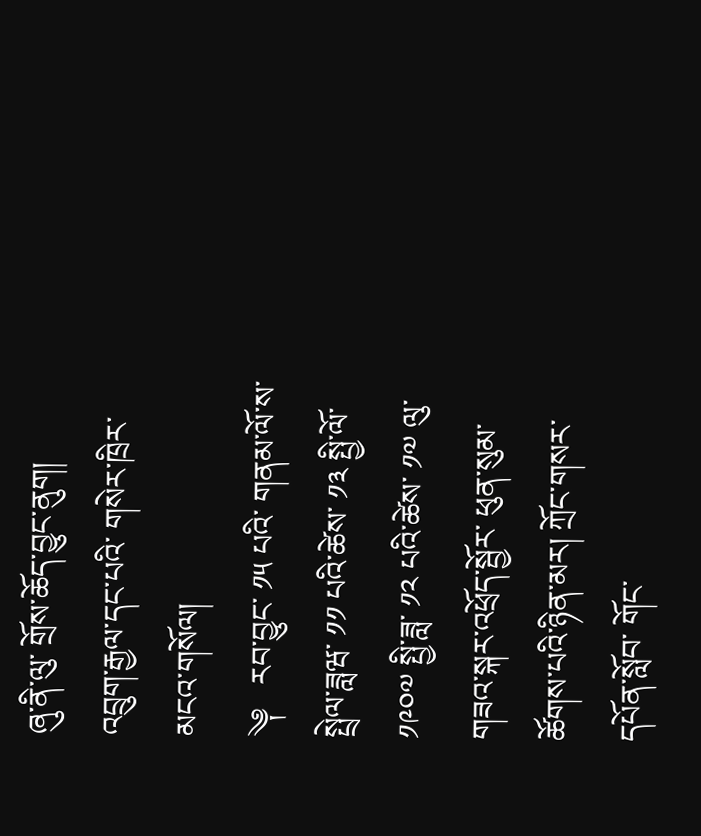ཞུ་ནི་ལུ་ གྲོས་ཆོད་བྱུང་ནུག།
འབྲུག་རྒྱལ་དང་པའི་ གསེར་ཁྲིར་མངའ་གསོལ།
༆   རབ་བྱུང་ ༡༥ པའི་ གནམ་ལོ་ས་སྤྲེལ་ཟླཝ་ ༡༡ པའི་ཚེས་ ༡༣ སྤྱི་ལོ་ ༡༩༠༧ སྤྱི་ཟླ་ ༡༢ པའི་ཚེས་ ༡༧ ལུ་ གཟའ་སྐར་འཕྲོད་སྦྱོར་ ཕུན་སུམ་ཚོགས་པའི་ཉིན་མར། ཀྲོང་གསར་དཔོན་སློབ་ གོང་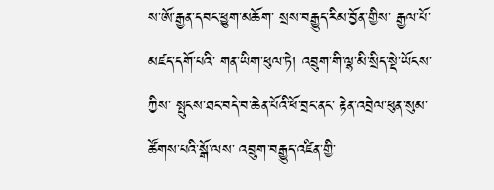ས་ཨོ་རྒྱན་དབང་ཕྱུག་མཆོག་ སྲས་བརྒྱུད་རིམ་བྱོན་གྱིས་ རྒྱལ་པོ་མཛད་དགོ་པའི་ གན་ཡིག་ཕུལ་ཏེ། འབྲུག་གི་ལྷ་མི་སྲིད་སྡེ་ཡོངས་ཀྱིས་ སྤུངས་ཐང་བདེ་བ་ཆེན་པོའི་ཕོ་བྲང་ནང་ རྟེན་འབྲེལ་ཕུན་སུམ་ཚོགས་པའི་སྒོ་ལས་ འབྲུག་བརྒྱུད་འཛིན་གྱི་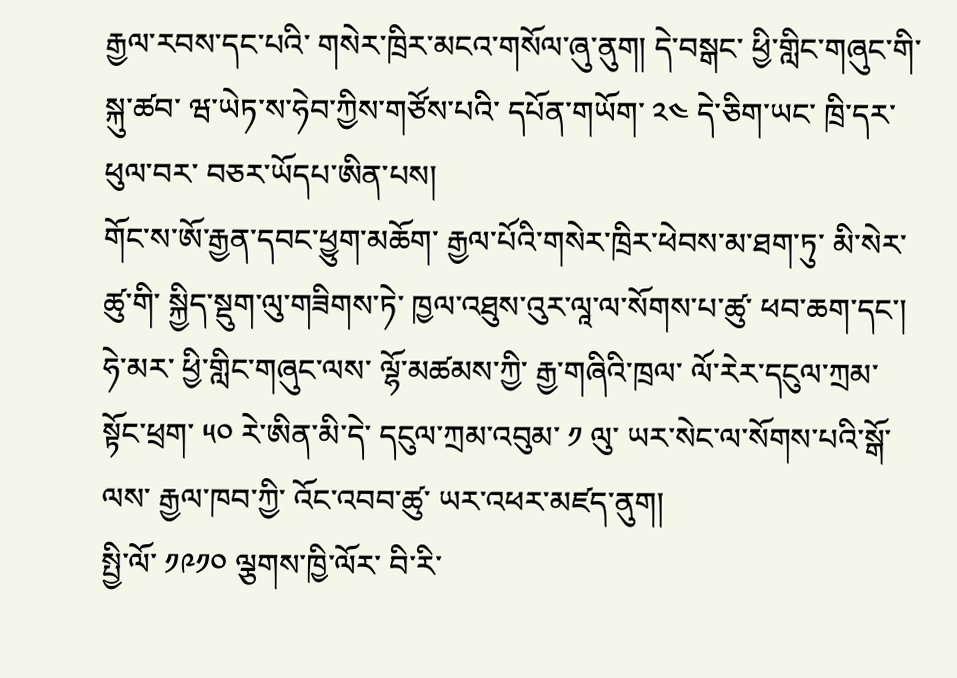རྒྱལ་རབས་དང་པའི་ གསེར་ཁྲིར་མངའ་གསོལ་ཞུ་ནུག། དེ་བསྒང་ ཕྱི་གླིང་གཞུང་གི་སྐུ་ཚབ་ ཝ་ཡེཏ་ས་ཧེབ་ཀྱིས་གཙོས་པའི་ དཔོན་གཡོག་ ༢༤ དེ་ཅིག་ཡང་ ཁྲི་དར་ཕུལ་བར་ བཅར་ཡོདཔ་ཨིན་པས།
གོང་ས་ཨོ་རྒྱན་དབང་ཕྱུག་མཆོག་ རྒྱལ་པོའི་གསེར་ཁྲིར་ཕེབས་མ་ཐག་ཏུ་ མི་སེར་ཚུ་གི་ སྐྱིད་སྡུག་ལུ་གཟིགས་ཏེ་ ཁྱལ་འཐུས་འུར་ལཱ་ལ་སོགས་པ་ཚུ་ ཕབ་ཆག་དང་། ཧེ་མར་ ཕྱི་གླིང་གཞུང་ལས་ ལྷོ་མཚམས་ཀྱི་ རྒྱ་གཞིའི་ཁྲལ་ ལོ་རེར་དངུལ་ཀྲམ་སྟོང་ཕྲག་ ༥༠ རེ་ཨིན་མི་དེ་ དངུལ་ཀྲམ་འབུམ་ ༡ ལུ་ ཡར་སེང་ལ་སོགས་པའི་སྒོ་ལས་ རྒྱལ་ཁབ་ཀྱི་ འོང་འབབ་ཚུ་ ཡར་འཕར་མཛད་ནུག།
སྤྱི་ལོ་ ༡༩༡༠ ལྕགས་ཁྱི་ལོར་ བི་རི་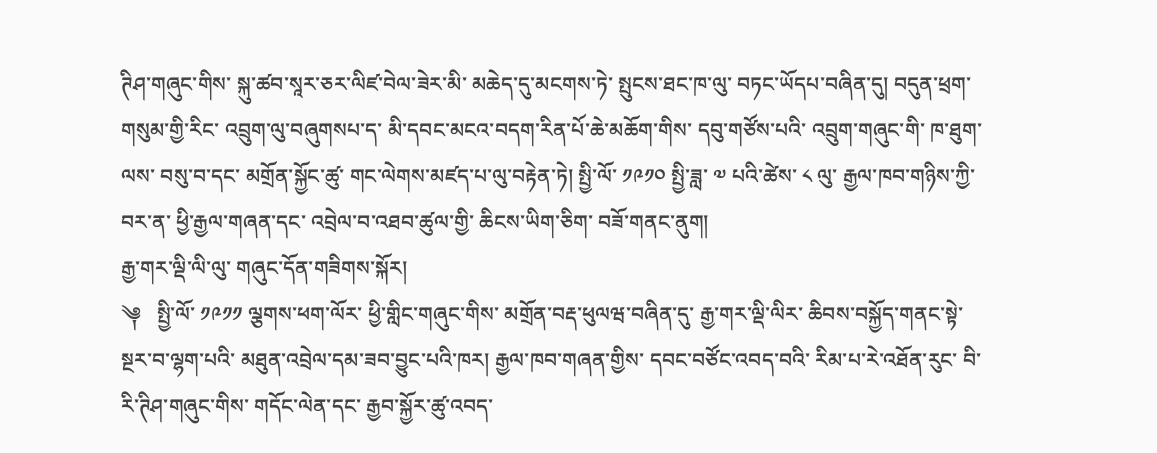ཊིཤ་གཞུང་གིས་ སྐུ་ཚབ་སཱར་ཅར་ལིཛ་བེལ་ཟེར་མི་ མཆེད་དུ་མངགས་ཏེ་ སྤུངས་ཐང་ཁ་ལུ་ བཏང་ཡོདཔ་བཞིན་དུ། བདུན་ཕྲག་གསུམ་གྱི་རིང་ འབྲུག་ལུ་བཞུགསཔ་ད་ མི་དབང་མངའ་བདག་རིན་པོ་ཆེ་མཆོག་གིས་ དབུ་གཙོས་པའི་ འབྲུག་གཞུང་གི་ ཁ་ཐུག་ལས་ བསུ་བ་དང་ མགྲོན་སྐྱོང་ཚུ་ གང་ལེགས་མཛད་པ་ལུ་བརྟེན་ཏེ། སྤྱི་ལོ་ ༡༩༡༠ སྤྱི་ཟླ་ ༧ པའི་ཚེས་ ༨ ལུ་ རྒྱལ་ཁབ་གཉིས་ཀྱི་བར་ན་ ཕྱི་རྒྱལ་གཞན་དང་ འབྲེལ་བ་འཐབ་ཚུལ་གྱི་ ཆིངས་ཡིག་ཅིག་ བཟོ་གནང་ནུག།
རྒྱ་གར་ལྡི་ལི་ལུ་ གཞུང་དོན་གཟིགས་སྐོར།
༆   སྤྱི་ལོ་ ༡༩༡༡ ལྕགས་ཕག་ལོར་ ཕྱི་གླིང་གཞུང་གིས་ མགྲོན་བརྡ་ཕུལཝ་བཞིན་དུ་ རྒྱ་གར་ལྡི་ལིར་ ཆིབས་བསྐྱོད་གནང་སྟེ་ སྔར་བ་ལྷག་པའི་ མཐུན་འབྲེལ་དམ་ཟབ་བྱུང་པའི་ཁར། རྒྱལ་ཁབ་གཞན་གྱིས་ དབང་བཙོང་འབད་བའི་ རིམ་པ་རེ་འཐོན་རུང་ བི་རི་ཊིཤ་གཞུང་གིས་ གདོང་ལེན་དང་ རྒྱབ་སྐྱོར་ཚུ་འབད་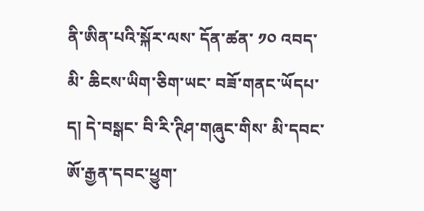ནི་ཨིན་པའི་སྐོར་ལས་ དོན་ཚན་ ༡༠ འབད་མི་ ཆིངས་ཡིག་ཅིག་ཡང་ བཟོ་གནང་ཡོདཔ་ད། དེ་བསྒང་ བི་རི་ཊིཤ་གཞུང་གིས་ མི་དབང་ཨོ་རྒྱན་དབང་ཕྱུག་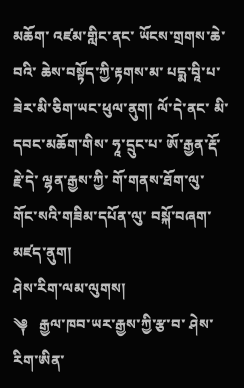མཆོག་ འཛམ་གླིང་ནང་ ཡོངས་གྲགས་ཆེ་བའི་ ཆེས་བསྟོད་ཀྱི་རྟགས་མ་ པདྨ་བཱི་པ་ཟེར་མི་ཅིག་ཡང་ཕུལ་ནུག། ལོ་དེ་ནང་ མི་དབང་མཆོག་གིས་ ཧཱ་དྲུང་པ་ ཨོ་རྒྱན་རྡོ་རྗེ་དེ་ ལྷན་རྒྱས་ཀྱི་ གོ་གནས་ཐོག་ལུ་ གོང་སའི་གཟིམ་དཔོན་ལུ་ བསྐོ་བཞག་མཛད་ནུག།
ཤེས་རིག་ལམ་ལུགས།
༆   རྒྱལ་ཁབ་ཡར་རྒྱས་ཀྱི་རྩ་བ་ ཤེས་རིག་ཨིན་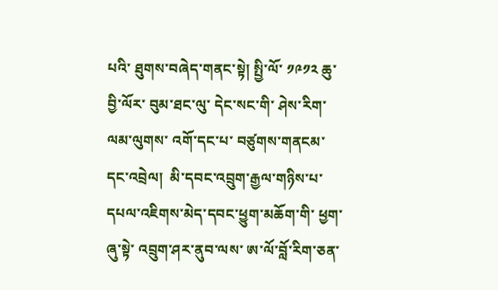པའི་ ཐུགས་བཞེད་གནང་སྟེ། སྤྱི་ལོ་ ༡༩༡༢ ཆུ་བྱི་ལོར་ བུམ་ཐང་ལུ་ དེང་སང་གི་ ཤེས་རིག་ལམ་ལུགས་ འགོ་དང་པ་ བཙུགས་གནངམ་དང་འབྲེལ།  མི་དབང་འབྲུག་རྒྱལ་གཉིས་པ་ དཔལ་འཇིགས་མེད་དབང་ཕྱུག་མཆོག་གི་ ཕྱག་ཞུ་སྟེ་ འབྲུག་ཤར་ནུབ་ལས་ ཨ་ལོ་བློ་རིག་ཅན་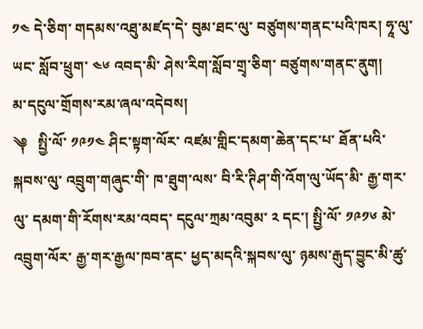༡༤ དེ་ཅིག་ གདམས་འཐུ་མཛད་དེ་ བུམ་ཐང་ལུ་ བཙུགས་གནང་པའི་ཁར། ཧཱ་ལུ་ཡང་ སློབ་ཕྲུག་ ༤༦ འབད་མི་ ཤེས་རིག་སློབ་གྲྭ་ཅིག་ བཙུགས་གནང་ནུག།
མ་དངུལ་གྲོགས་རམ་ཞལ་འདེབས།
༆   སྤྱི་ལོ་ ༡༩༡༤ ཤིང་སྟག་ལོར་ འཛམ་གླིང་དམག་ཆེན་དང་པ་ ཐོན་པའི་སྐབས་ལུ་ འབྲུག་གཞུང་གི་ ཁ་ཐུག་ལས་ བི་རི་ཊིཤ་གི་འོག་ལུ་ཡོད་མི་ རྒྱ་གར་ལུ་ དམག་གི་རོགས་རམ་འབད་ དངུལ་ཀྲམ་འབུམ་ ༢ དང་། སྤྱི་ལོ་ ༡༩༡༦ མེ་འབྲུག་ལོར་ རྒྱ་གར་རྒྱལ་ཁབ་ནང་ ཕྱད་མདའི་སྐབས་ལུ་ ཉམས་རྒུད་བྱུང་མི་ཚུ་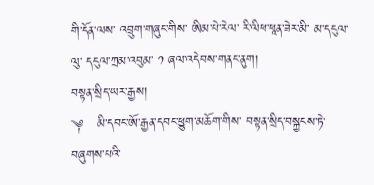གི་དོན་ལས་ འབྲུག་གཞུང་གིས་ ཨིམ་པེ་རེལ་ རི་ལིཕ་ཕཱན་ཟེར་མི་ མ་དངུལ་ལུ་ དངུལ་ཀྲམ་འབུམ་ ༡ ཞལ་འདེབས་གནང་ནུག།
བསྟན་སྲིད་ཡར་རྒྱས།
༆   མི་དབང་ཨོ་རྒྱན་དབང་ཕྱུག་མཆོག་གིས་ བསྟན་སྲིད་བསྐྱངས་ཏེ་ བཞུགས་པའི་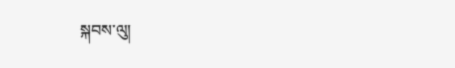སྐབས་ལུ།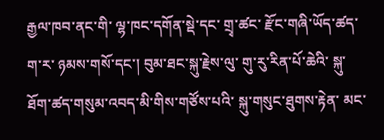རྒྱལ་ཁབ་ནང་གི་ ལྷ་ཁང་དགོན་སྡེ་དང་ གྲྭ་ཚང་ རྫོང་གཞི་ཡོད་ཚད་ག་ར་ ཉམས་གསོ་དང་། བུམ་ཐང་སྐུ་རྗེས་ལུ་ གུ་རུ་རིན་པོ་ཆེའི་ སྐུ་ཐོག་ཚད་གསུམ་འབད་མི་གིས་གཙོས་པའི་ སྐུ་གསུང་ཐུགས་རྟེན་ མང་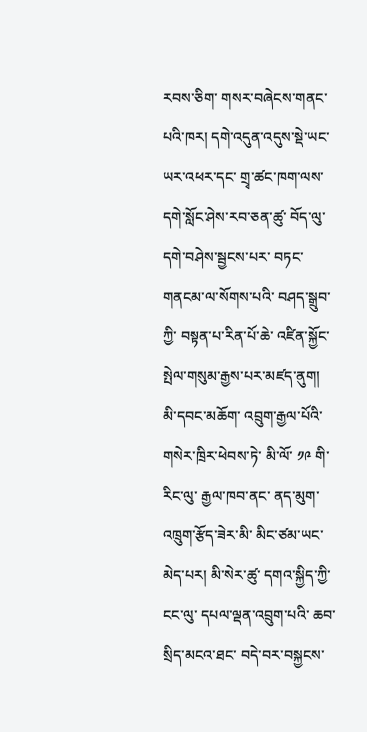རབས་ཅིག་ གསར་བཞེངས་གནང་པའི་ཁར། དགེ་འདུན་འདུས་སྡེ་ཡང་ཡར་འཕར་དང་ གྲྭ་ཚང་ཁག་ལས་ དགེ་སློང་ཤེས་རབ་ཅན་ཚུ་ བོད་ལུ་ དགེ་བཤེས་སྦྱངས་པར་ བཏང་གནངམ་ལ་སོགས་པའི་ བཤད་སྒྲུབ་ཀྱི་ བསྟན་པ་རིན་པོ་ཆེ་ འཛིན་སྐྱོང་སྤེལ་གསུམ་རྒྱས་པར་མཛད་ནུག།
མི་དབང་མཆོག་ འབྲུག་རྒྱལ་པོའི་ གསེར་ཁྲིར་ཕེབས་ཏེ་ མི་ལོ་ ༡༩ གི་རིང་ལུ་ རྒྱལ་ཁབ་ནང་ ནད་མུག་འཁྲུག་རྩོད་ཟེར་མི་ མིང་ཙམ་ཡང་མེད་པར། མི་སེར་ཚུ་ དགའ་སྐྱིད་ཀྱི་ངང་ལུ་ དཔལ་ལྡན་འབྲུག་པའི་ ཆབ་སྲིད་མངའ་ཐང་ བདེ་བར་བསྐྱངས་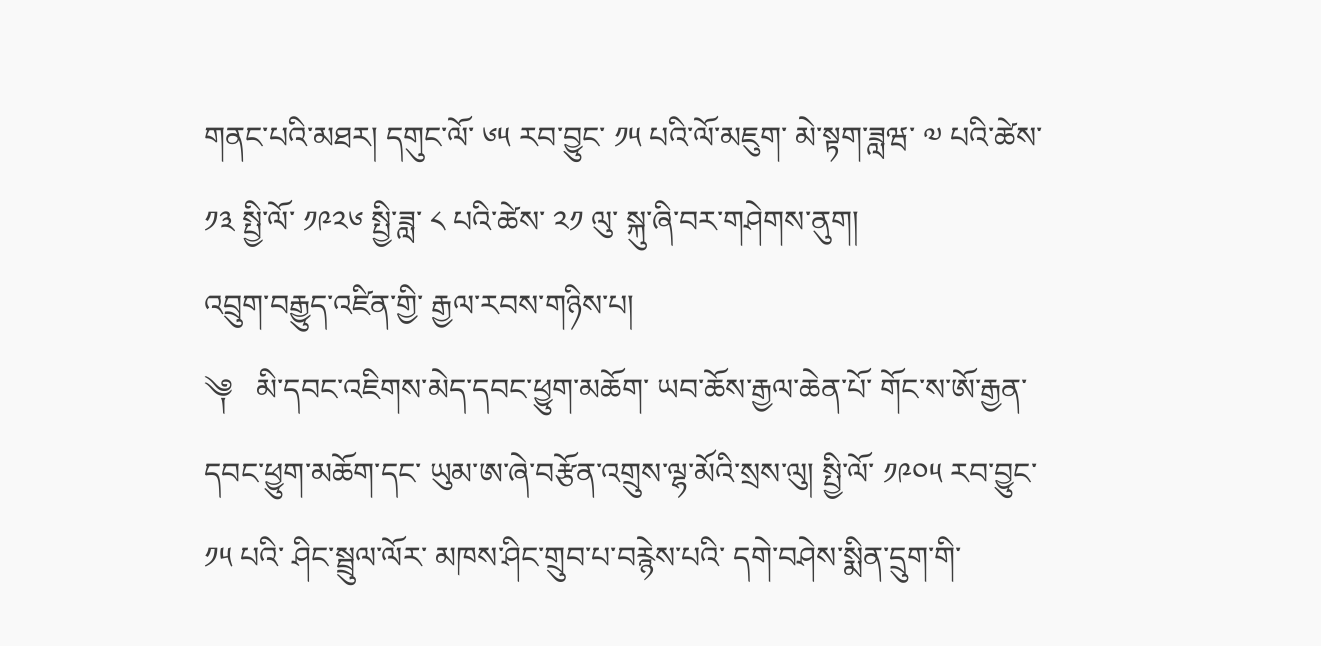གནང་པའི་མཐར། དགུང་ལོ་ ༦༥ རབ་བྱུང་ ༡༥ པའི་ལོ་མཇུག་ མེ་སྟག་ཟླཝ་ ༧ པའི་ཚེས་ ༡༣ སྤྱི་ལོ་ ༡༩༢༦ སྤྱི་ཟླ་ ༨ པའི་ཚེས་ ༢༡ ལུ་ སྐུ་ཞི་བར་གཤེགས་ནུག།
འབྲུག་བརྒྱུད་འཛིན་གྱི་ རྒྱལ་རབས་གཉིས་པ།
༆   མི་དབང་འཇིགས་མེད་དབང་ཕྱུག་མཆོག་ ཡབ་ཆོས་རྒྱལ་ཆེན་པོ་ གོང་ས་ཨོ་རྒྱན་དབང་ཕྱུག་མཆོག་དང་ ཡུམ་ཨ་ཞེ་བརྩོན་འགྲུས་ལྷ་མོའི་སྲས་ལུ། སྤྱི་ལོ་ ༡༩༠༥ རབ་བྱུང་ ༡༥ པའི་ ཤིང་སྦྲུལ་ལོར་ མཁས་ཤིང་གྲུབ་པ་བརྙེས་པའི་ དགེ་བཤེས་སྨིན་དྲུག་གི་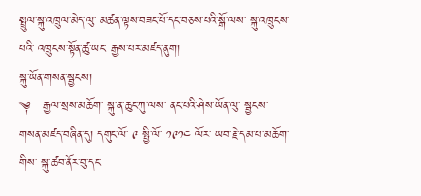སྤྲུལ་སྐུ་འཁྲུལ་མེད་ལུ་ མཚན་ལྟས་བཟང་པོ་དང་བཅས་པའི་སྒོ་ལས་ སྐུ་འཁྲུངས་པའི་ འཁྲུངས་སྟོན་ཚུ་ཡང་ རྒྱས་པར་མཛད་ནུག།
སྐུ་ཡོན་གསན་སྦྱངས།
༆   རྒྱལ་སྲས་མཆོག་ སྐུ་ན་ཆུང་ཀུ་ལས་ ནང་པའི་ཤེས་ཡོན་ལུ་ སྦྱངས་གསན་མཛད་བཞིན་དུ། དགུང་ལོ་ ༩ སྤྱི་ལོ་ ༡༩༡༤ ལོར་ ཡབ་རྗེ་དམ་པ་མཆོག་གིས་ སྐུ་ཚབ་ནོར་བུ་དང་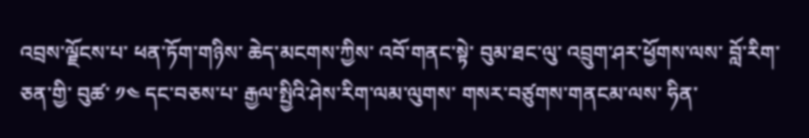འབྲས་ལྗོངས་པ་ ཕན་ཏོག་གཉིས་ ཆེད་མངགས་ཀྱིས་ འབོ་གནང་སྟེ་ བུམ་ཐང་ལུ་ འབྲུག་ཤར་ཕྱོགས་ལས་ བློ་རིག་ཅན་གྱི་ བུཚ་ ༡༤ དང་བཅས་པ་ རྒྱལ་སྤྱིའི་ཤེས་རིག་ལམ་ལུགས་ གསར་བཙུགས་གནངམ་ལས་ ཧིན་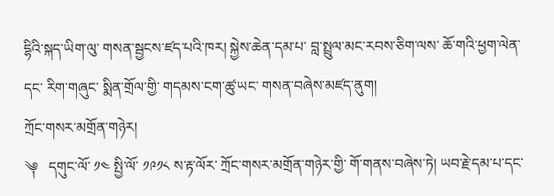དྷིའི་སྐད་ཡིག་ལུ་ གསན་སྦྱངས་ཛད་པའི་ཁར། སྐྱེས་ཆེན་དམ་པ་ བླ་སྤྲུལ་མང་རབས་ཅིག་ལས་ ཆོ་གའི་ཕྱག་ལེན་དང་ རིག་གཞུང་ སྨིན་གྲོལ་གྱི་ གདམས་ངག་ཚུ་ཡང་ གསན་བཞེས་མཛད་ནུག།
ཀྲོང་གསར་མགྲོན་གཉེར།
༆   དགུང་ལོ་ ༡༤ སྤྱི་ལོ་ ༡༩༡༨ ས་རྟ་ལོར་ ཀྲོང་གསར་མགྲོན་གཉེར་གྱི་ གོ་གནས་བཞེས་ཏེ། ཡབ་རྗེ་དམ་པ་དང་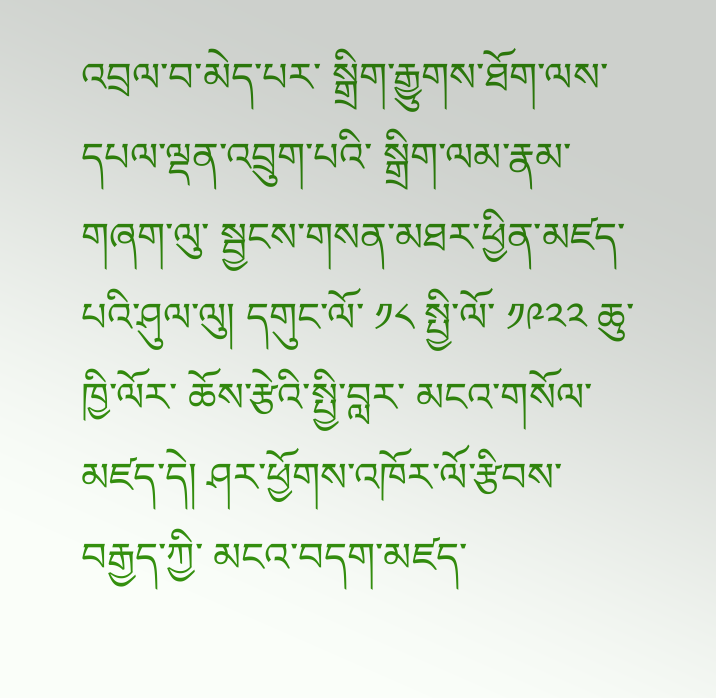འབྲལ་བ་མེད་པར་ སྒྲིག་རྒྱུགས་ཐོག་ལས་ དཔལ་ལྡན་འབྲུག་པའི་ སྒྲིག་ལམ་རྣམ་གཞག་ལུ་ སྦྱངས་གསན་མཐར་ཕྱིན་མཛད་པའི་ཤུལ་ལུ། དགུང་ལོ་ ༡༨ སྤྱི་ལོ་ ༡༩༢༢ ཆུ་ཁྱི་ལོར་ ཆོས་རྩེའི་སྤྱི་བླར་ མངའ་གསོལ་མཛད་དེ། ཤར་ཕྱོགས་འཁོར་ལོ་རྩིབས་བརྒྱད་ཀྱི་ མངའ་བདག་མཛད་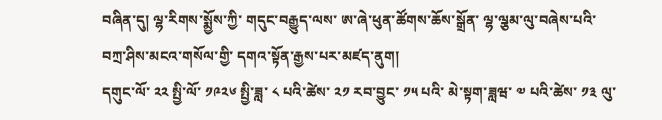བཞིན་དུ། ལྷ་རིགས་སྨྱོས་ཀྱི་ གདུང་བརྒྱུད་ལས་ ཨ་ཞེ་ཕུན་ཚོགས་ཆོས་སྒྲོན་ ལྷ་ལྕམ་ལུ་བཞེས་པའི་ བཀྲ་ཤིས་མངའ་གསོལ་གྱི་ དགའ་སྟོན་རྒྱས་པར་མཛད་ནུག།
དགུང་ལོ་ ༢༢ སྤྱི་ལོ་ ༡༩༢༦ སྤྱི་ཟླ་ ༨ པའི་ཚེས་ ༢༡ རབ་བྱུང་ ༡༥ པའི་ མེ་སྟག་ཟླཝ་ ༧ པའི་ཚེས་ ༡༣ ལུ་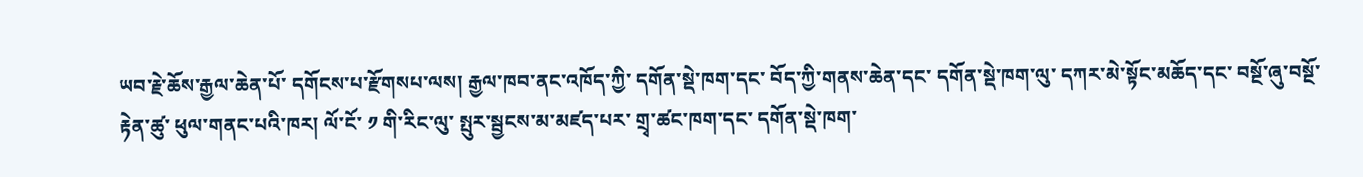ཡབ་རྗེ་ཆོས་རྒྱལ་ཆེན་པོ་ དགོངས་པ་རྫོགསཔ་ལས། རྒྱལ་ཁབ་ནང་འཁོད་ཀྱི་ དགོན་སྡེ་ཁག་དང་ བོད་ཀྱི་གནས་ཆེན་དང་ དགོན་སྡེ་ཁག་ལུ་ དཀར་མེ་སྟོང་མཆོད་དང་ བསྔོ་ཞུ་བསྔོ་རྟེན་ཚུ་ ཕུལ་གནང་པའི་ཁར། ལོ་ངོ་ ༡ གི་རིང་ལུ་ སྤུར་སྦྱངས་མ་མཛད་པར་ གྲྭ་ཚང་ཁག་དང་ དགོན་སྡེ་ཁག་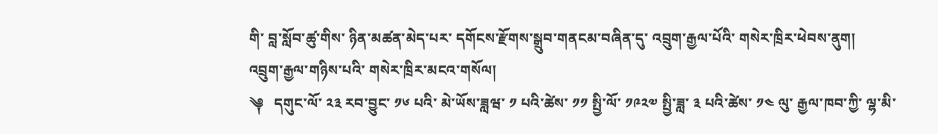གི་ བླ་སློབ་ཚུ་གིས་ ཉིན་མཚན་མེད་པར་ དགོངས་རྫོགས་སྒྲུབ་གནངམ་བཞིན་དུ་ འབྲུག་རྒྱལ་པོའི་ གསེར་ཁྲིར་ཕེབས་ནུག།
འབྲུག་རྒྱལ་གཉིས་པའི་ གསེར་ཁྲིར་མངའ་གསོལ།
༆   དགུང་ལོ་ ༢༣ རབ་བྱུང་ ༡༦ པའི་ མེ་ཡོས་ཟླཝ་ ༡ པའི་ཚེས་ ༡༡ སྤྱི་ལོ་ ༡༩༢༧ སྤྱི་ཟླ་ ༣ པའི་ཚེས་ ༡༤ ལུ་ རྒྱལ་ཁབ་ཀྱི་ ལྷ་མི་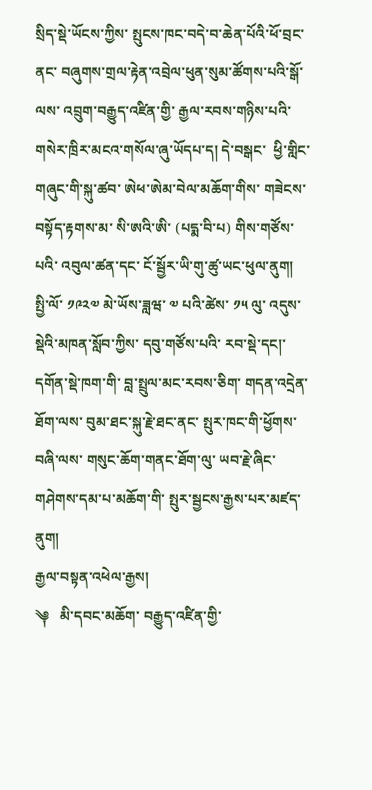སྲིད་སྡེ་ཡོངས་ཀྱིས་ སྤུངས་ཁང་བདེ་བ་ཆེན་པོའི་ཕོ་བྲང་ནང་ བཞུགས་གྲལ་རྟེན་འབྲེལ་ཕུན་སུམ་ཚོགས་པའི་སྒོ་ལས་ འབྲུག་བརྒྱུད་འཛིན་གྱི་ རྒྱལ་རབས་གཉིས་པའི་ གསེར་ཁྲིར་མངའ་གསོལ་ཞུ་ཡོདཔ་ད། དེ་བསྒང་  ཕྱི་གླིང་གཞུང་གི་སྐུ་ཚབ་ ཨེཕ་ཨེམ་བེལ་མཆོག་གིས་ གཟེངས་བསྟོད་རྟགས་མ་ སི་ཨའི་ཨི་ (པདྨ་བི་པ) གིས་གཙོས་པའི་ འབུལ་ཚན་དང་ ངོ་སྦྱོར་ཡི་གུ་ཚུ་ཡང་ཕུལ་ནུག།
སྤྱི་ལོ་ ༡༩༢༧ མེ་ཡོས་ཟླཝ་ ༧ པའི་ཚེས་ ༡༥ ལུ་ འདུས་སྡེའི་མཁན་སློབ་ཀྱིས་ དབུ་གཙོས་པའི་ རབ་སྡེ་དང།་ དགོན་སྡེ་ཁག་གི་ བླ་སྤྲུལ་མང་རབས་ཅིག་ གདན་འདྲེན་ཐོག་ལས་ བུམ་ཐང་སྐུ་རྗེ་ཐང་ནང་ སྤུར་ཁང་གི་ཕྱོགས་བཞི་ལས་ གསུང་ཆོག་གནང་ཐོག་ལུ་ ཡབ་རྗེ་ཞིང་གཤེགས་དམ་པ་མཆོག་གི་ སྤུར་སྦྱངས་རྒྱས་པར་མཛད་ནུག།
རྒྱལ་བསྟན་འཕེལ་རྒྱས།
༆   མི་དབང་མཆོག་ བརྒྱུད་འཛིན་གྱི་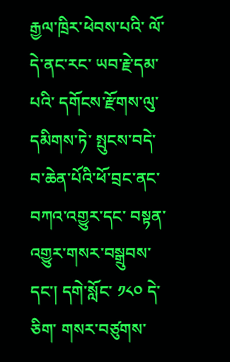རྒྱལ་ཁྲིར་ཕེབས་པའི་ ལོ་དེ་ནང་རང་ ཡབ་རྗེ་དམ་པའི་ དགོངས་རྫོགས་ལུ་དམིགས་ཏེ་ སྤུངས་བདེ་བ་ཆེན་པོའི་ཕོ་བྲང་ནང་ བཀའ་འགྱུར་དང་ བསྟན་འགྱུར་གསར་བསྒྲུབས་དང་། དགེ་སློང་ ༡༨༠ དེ་ཅིག་ གསར་བཙུགས་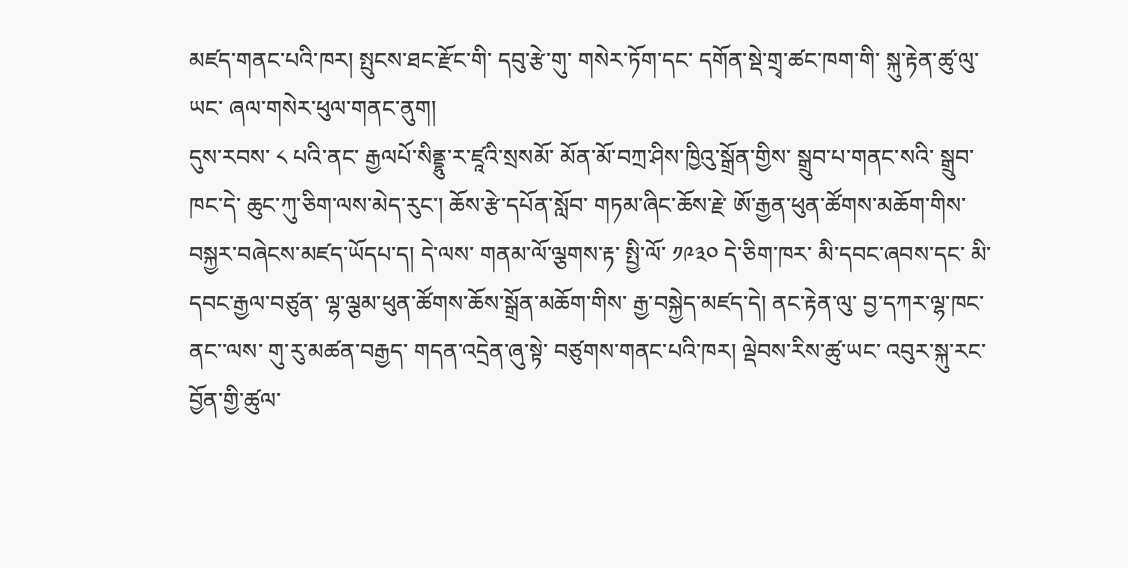མཛད་གནང་པའི་ཁར། སྤུངས་ཐང་རྫོང་གི་ དབུ་རྩེ་གུ་ གསེར་ཏོག་དང་ དགོན་སྡེ་གྲྭ་ཚང་ཁག་གི་ སྐུ་རྟེན་ཚུ་ལུ་ཡང་ ཞལ་གསེར་ཕུལ་གནང་ནུག།
དུས་རབས་ ༨ པའི་ནང་ རྒྱལཔོ་སིནྡྷུ་ར་ཛཱའི་སྲསམོ་ མོན་མོ་བཀྲ་ཤིས་ཁྱིའུ་སྒྲོན་གྱིས་ སྒྲུབ་པ་གནང་སའི་ སྒྲུབ་ཁང་དེ་ ཆུང་ཀུ་ཅིག་ལས་མེད་རུང་། ཆོས་རྩེ་དཔོན་སློབ་ གཏམ་ཞིང་ཆོས་རྗེ་ ཨོ་རྒྱན་ཕུན་ཚོགས་མཆོག་གིས་ བསྐྱར་བཞེངས་མཛད་ཡོདཔ་ད། དེ་ལས་ གནམ་ལོ་ལྕགས་རྟ་ སྤྱི་ལོ་ ༡༩༣༠ དེ་ཅིག་ཁར་ མི་དབང་ཞབས་དང་ མི་དབང་རྒྱལ་བཙུན་ ལྷ་ལྕམ་ཕུན་ཚོགས་ཆོས་སྒྲོན་མཆོག་གིས་ རྒྱ་བསྐྱེད་མཛད་དེ། ནང་རྟེན་ལུ་ བྱ་དཀར་ལྷ་ཁང་ནང་་ལས་ གུ་རུ་མཚན་བརྒྱད་ གདན་འདྲེན་ཞུ་སྟེ་ བཙུགས་གནང་པའི་ཁར། ལྡེབས་རིས་ཚུ་ཡང་ འབུར་སྐུ་རང་བྱོན་གྱི་ཚུལ་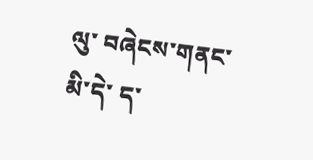ལུ་ བཞེངས་གནང་མི་དེ་ ད་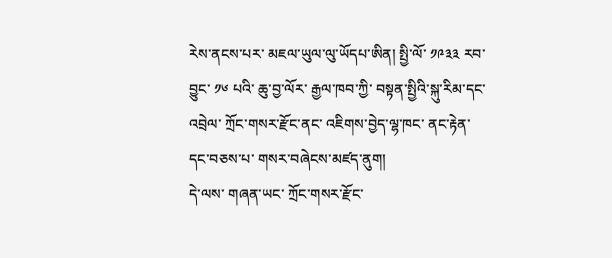རེས་ནངས་པར་ མཇལ་ཡུལ་ལུ་ཡོདཔ་ཨིན། སྤྱི་ལོ་ ༡༩༣༣ རབ་བྱུང་ ༡༦ པའི་ ཆུ་བྱ་ལོར་ རྒྱལ་ཁབ་ཀྱི་ བསྟན་སྤྱིའི་སྐུ་རིམ་དང་འབྲེལ་ ཀྲོང་གསར་རྫོང་ནང་ འཇིགས་བྱེད་ལྷ་ཁང་ ནང་རྟེན་དང་བཅས་པ་ གསར་བཞེངས་མཛད་ནུག།
དེ་ལས་ གཞན་ཡང་ ཀྲོང་གསར་རྫོང་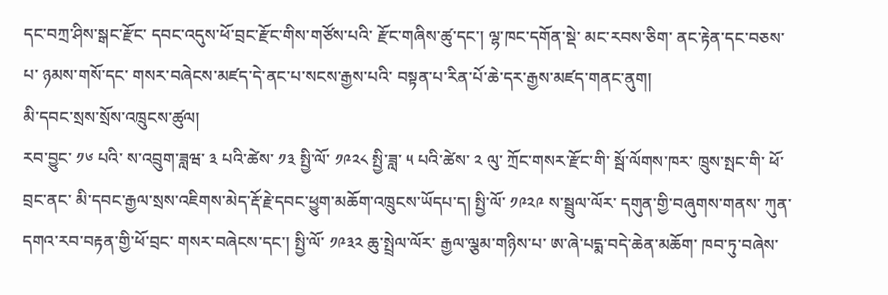དང་བཀྲ་ཤིས་སྒང་རྫོང་ དབང་འདུས་ཕོ་བྲང་རྫོང་གིས་གཙོས་པའི་ རྫོང་གཞིས་ཚུ་དང་། ལྷ་ཁང་དགོན་སྡེ་ མང་རབས་ཅིག་ ནང་རྟེན་དང་བཅས་པ་ ཉམས་གསོ་དང་ གསར་བཞེངས་མཛད་དེ་ནང་པ་སངས་རྒྱས་པའི་ བསྟན་པ་རིན་པོ་ཆེ་དར་རྒྱས་མཛད་གནང་ནུག།
མི་དབང་སྲས་སྲོས་འཁྲུངས་ཚུལ།
རབ་བྱུང་ ༡༦ པའི་ ས་འབྲུག་ཟླཝ་ ༣ པའི་ཚེས་ ༡༣ སྤྱི་ལོ་ ༡༩༢༨ སྤྱི་ཟླ་ ༥ པའི་ཚེས་ ༢ ལུ་ ཀྲོང་གསར་རྫོང་གི་ སྦོ་ལོགས་ཁར་ ཁྲུས་སྤང་གི་ ཕོ་བྲང་ནང་ མི་དབང་རྒྱལ་སྲས་འཇིགས་མེད་རྡོ་རྗེ་དབང་ཕྱུག་མཆོག་འཁྲུངས་ཡོདཔ་ད། སྤྱི་ལོ་ ༡༩༢༩ ས་སྦྲུལ་ལོར་ དགུན་གྱི་བཞུགས་གནས་ ཀུན་དགའ་རབ་བརྟན་གྱི་ཕོ་བྲང་ གསར་བཞེངས་དང་། སྤྱི་ལོ་ ༡༩༣༢ ཆུ་སྤྲེལ་ལོར་ རྒྱལ་ལྕམ་གཉིས་པ་ ཨ་ཞེ་པདྨ་བདེ་ཆེན་མཆོག་ ཁབ་ཏུ་བཞེས་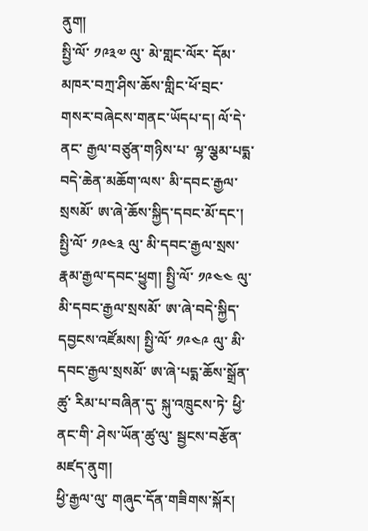ནུག།
སྤྱི་ལོ་ ༡༩༣༧ ལུ་ མེ་གླང་ལོར་ དོམ་མཁར་བཀྲ་ཤིས་ཆོས་གླིང་ཕོ་བྲང་ གསར་བཞེངས་གནང་ཡོདཔ་ད། ལོ་དེ་ནང་ རྒྱལ་བཙུན་གཉིས་པ་ ལྷ་ལྕམ་པདྨ་བདེ་ཆེན་མཆོག་ལས་ མི་དབང་རྒྱལ་སྲསམོ་ ཨ་ཞེ་ཆོས་སྐྱིད་དབང་མོ་དང་། སྤྱི་ལོ་ ༡༩༤༣ ལུ་ མི་དབང་རྒྱལ་སྲས་རྣམ་རྒྱལ་དབང་ཕྱུག། སྤྱི་ལོ་ ༡༩༤༤ ལུ་ མི་དབང་རྒྱལ་སྲསམོ་ ཨ་ཞེ་བདེ་སྐྱིད་དབྱངས་འཛོམས། སྤྱི་ལོ་ ༡༩༤༩ ལུ་ མི་དབང་རྒྱལ་སྲསམོ་ ཨ་ཞེ་པདྨ་ཆོས་སྒྲོན་ཚུ་ རིམ་པ་བཞིན་དུ་ སྐུ་འཁྲུངས་ཏེ་ ཕྱི་ནང་གི་ ཤེས་ཡོན་ཚུ་ལུ་ སྦྱངས་བརྩོན་མཛད་ནུག།
ཕྱི་རྒྱལ་ལུ་ གཞུང་དོན་གཟིགས་སྐོར།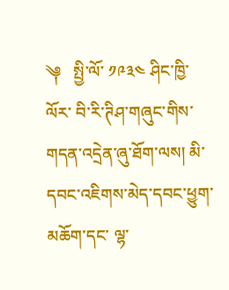༆   སྤྱི་ལོ་ ༡༩༣༤ ཤིང་ཁྱི་ལོར་ བི་རི་ཊིཤ་གཞུང་གིས་ གདན་འདྲེན་ཞུ་ཐོག་ལས། མི་དབང་འཇིགས་མེད་དབང་ཕྱུག་མཆོག་དང་ ལྷ་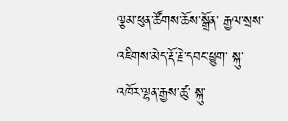ལྕམ་ཕུན་ཚོགས་ཆོས་སྒྲོན་ རྒྱལ་སྲས་འཇིགས་མེད་རྡོ་རྗེ་དབང་ཕྱུག་ སྐུ་འཁོར་ལྷན་རྒྱས་ཚུ་ སྐུ་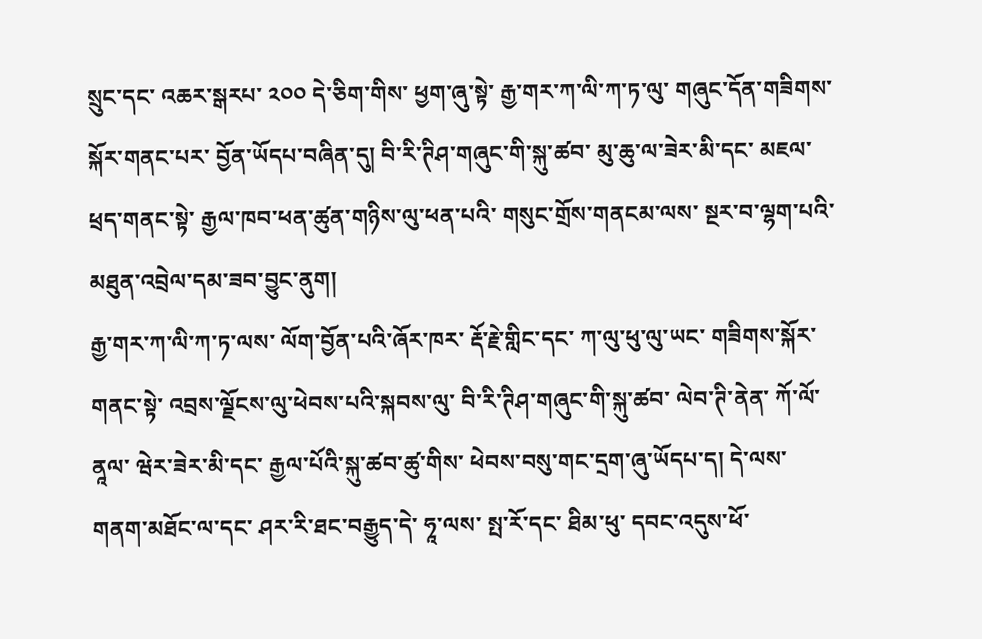སྲུང་དང་ འཆར་སྒརཔ་ ༢༠༠ དེ་ཅིག་གིས་ ཕྱག་ཞུ་སྟེ་ རྒྱ་གར་ཀ་ལི་ཀ་ཏ་ལུ་ གཞུང་དོན་གཟིགས་སྐོར་གནང་པར་ བྱོན་ཡོདཔ་བཞིན་དུ། བི་རི་ཊིཤ་གཞུང་གི་སྐུ་ཚབ་ མུ་ཆུ་ལ་ཟེར་མི་དང་ མཇལ་ཕྲད་གནང་སྟེ་ རྒྱལ་ཁབ་ཕན་ཚུན་གཉིས་ལུ་ཕན་པའི་ གསུང་གྲོས་གནངམ་ལས་ སྔར་བ་ལྷག་པའི་ མཐུན་འབྲེལ་དམ་ཟབ་བྱུང་ནུག།
རྒྱ་གར་ཀ་ལི་ཀ་ཏ་ལས་ ལོག་བྱོན་པའི་ཞོར་ཁར་ རྡོ་རྗེ་གླིང་དང་ ཀ་ལུ་ཕུ་ལུ་ཡང་ གཟིགས་སྐོར་གནང་སྟེ་ འབྲས་ལྗོངས་ལུ་ཕེབས་པའི་སྐབས་ལུ་ བི་རི་ཊིཤ་གཞུང་གི་སྐུ་ཚབ་ ལེབ་ཊི་ནེན་ ཀོ་ལོ་ནཱལ་ ཝེར་ཟེར་མི་དང་ རྒྱལ་པོའི་སྐུ་ཚབ་ཚུ་གིས་ ཕེབས་བསུ་གང་དྲག་ཞུ་ཡོདཔ་ད། དེ་ལས་ གནག་མཐོང་ལ་དང་ ཤར་རི་ཐང་བརྒྱུད་དེ་ ཧཱ་ལས་ སྤ་རོ་དང་ ཐིམ་ཕུ་ དབང་འདུས་ཕོ་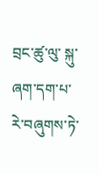བྲང་ཚུ་ལུ་ སྐུ་ཞག་དག་པ་རེ་བཞུགས་ཏེ་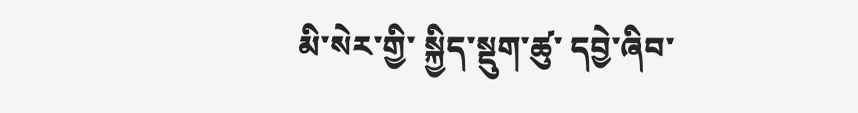མི་སེར་གྱི་ སྐྱིད་སྡུག་ཚུ་ དབྱེ་ཞིབ་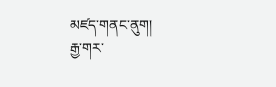མཛད་གནང་ནུག།
རྒྱ་གར་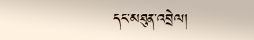དང་མཐུན་འབྲེལ།